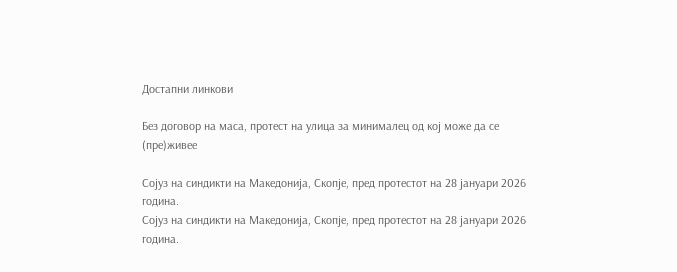Достапни линкови

Без договор на маса, протест на улица за минималец од кој може да се (пре)живее

Сојуз на синдикти на Македонија, Скопје, пред протестот на 28 јануари 2026 година.
Сојуз на синдикти на Македонија, Скопје, пред протестот на 28 јануари 2026 година.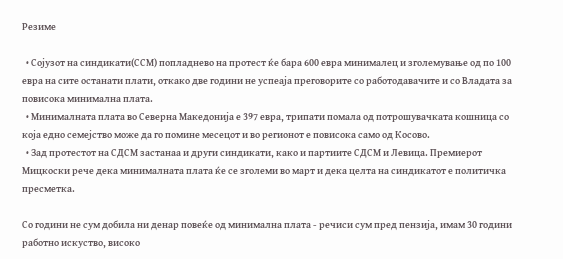Резиме

  • Сојузот на синдикати(ССМ) попладнево на протест ќе бара 600 евра минималец и зголемување од по 100 евра на сите останати плати, откако две години не успеаја преговорите со работодавачите и со Владата за повисока минимална плата.
  • Минималната плата во Северна Македонија е 397 евра, трипати помала од потрошувачката кошница со која едно семејство може да го помине месецот и во регионот е повисока само од Косово.
  • Зад протестот на СДСМ застанаа и други синдикати, како и партиите СДСМ и Левица. Премиерот Мицкоски рече дека минималната плата ќе се зголеми во март и дека целта на синдикатот е политичка пресметка.

Со години не сум добила ни денар повеќе од минимална плата - речиси сум пред пензија, имам 30 години работно искуство, високо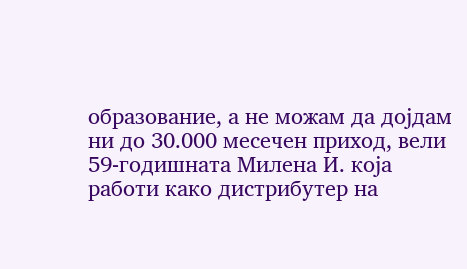образование, а не можам да дојдам ни до 30.000 месечен приход, вели 59-годишната Милена И. која работи како дистрибутер на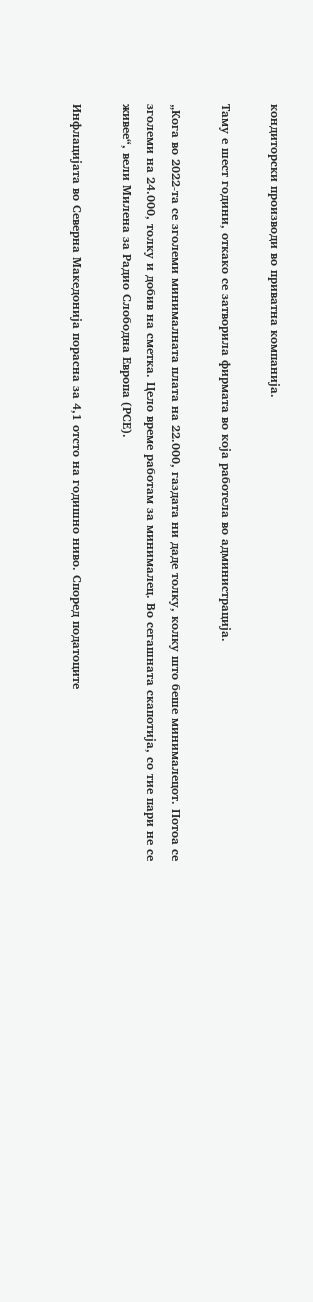кондиторски производи во приватна компанија.

Таму е шест години, откако се затворила фирмата во која работела во администрација.

„Кога во 2022-та се зголеми минималната плата на 22.000, газдата ни даде толку, колку што беше минималецот. Потоа се зголеми на 24.000, толку и добив на сметка. Цело време работам за минималец. Во сегашната скапотија, со тие пари не се живее“, вели Милена за Радио Слободна Европа (РСЕ).

Инфлацијата во Северна Македонија порасна за 4,1 отсто на годишно ниво. Според податоците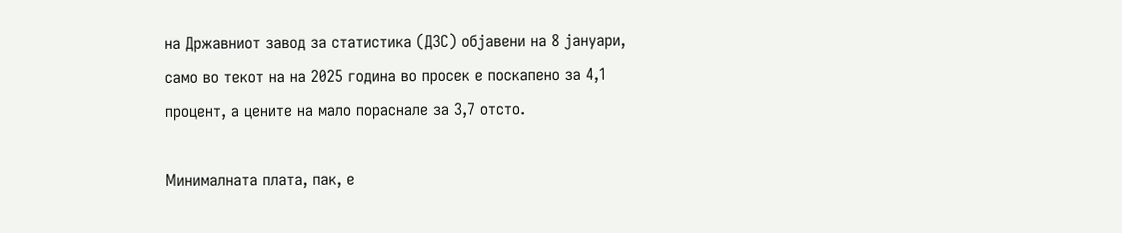на Државниот завод за статистика (ДЗС) објавени на 8 јануари, само во текот на на 2025 година во просек е поскапено за 4,1 процент, а цените на мало пораснале за 3,7 отсто.

Минималната плата, пак, е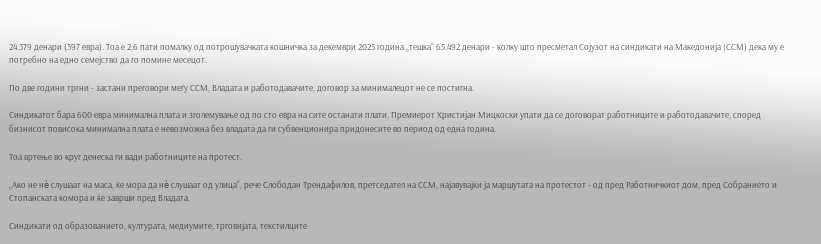24.379 денари (397 евра). Тоа е 2,6 пати помалку од потрошувачката кошничка за декември 2025 година „тешка“ 65.492 денари - колку што пресметал Сојузот на синдикати на Македонија (ССМ) дека му е потребно на едно семејство да го помине месецот.

По две години тргни - застани преговори меѓу ССМ, Владата и работодавачите, договор за минималецот не се постигна.

Синдикатот бара 600 евра минимална плата и зголемување од по сто евра на сите останати плати. Премиерот Христијан Мицкоски упати да се договорат работниците и работодавачите, според бизнисот повисока минимална плата е невозможна без владата да ги субвенционира придонесите во период од една година.

Тоа вртење во круг денеска ги вади работниците на протест.

„Ако не нè слушаат на маса, ќе мора да нè слушаат од улица“, рече Слободан Трендафилов, претседател на ССМ, најавувајќи ја маршутата на протестот - од пред Работничкиот дом, пред Собранието и Стопанската комора и ќе заврши пред Владата.

Синдикати од образованието, културата, медиумите, трговијата, текстилците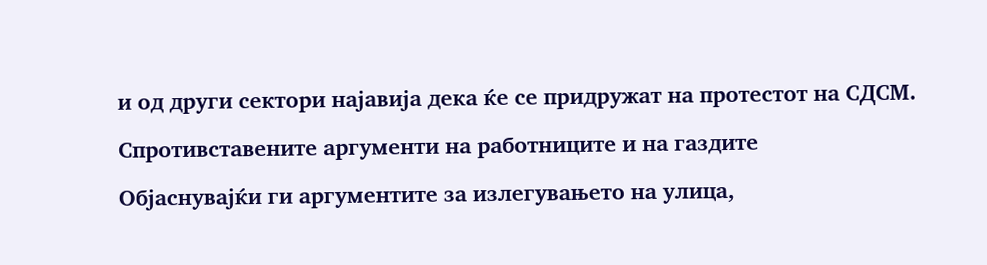и од други сектори најавија дека ќе се придружат на протестот на СДСМ.

Спротивставените аргументи на работниците и на газдите

Објаснувајќи ги аргументите за излегувањето на улица,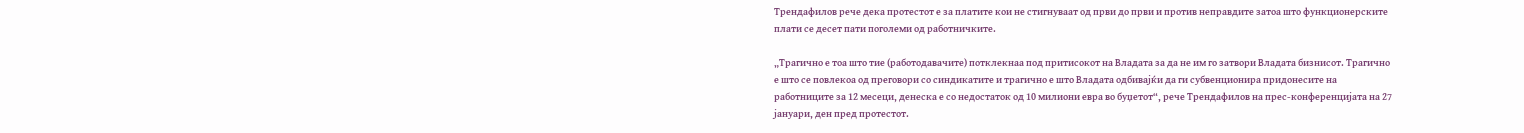Трендафилов рече дека протестот е за платите кои не стигнуваат од први до први и против неправдите затоа што функционерските плати се десет пати поголеми од работничките.

„Трагично е тоа што тие (работодавачите) потклекнаа под притисокот на Владата за да не им го затвори Владата бизнисот. Трагично е што се повлекоа од преговори со синдикатите и трагично е што Владата одбивајќи да ги субвенционира придонесите на работниците за 12 месеци, денеска е со недостаток од 10 милиони евра во буџетот“, рече Трендафилов на прес-конференцијата на 27 јануари, ден пред протестот.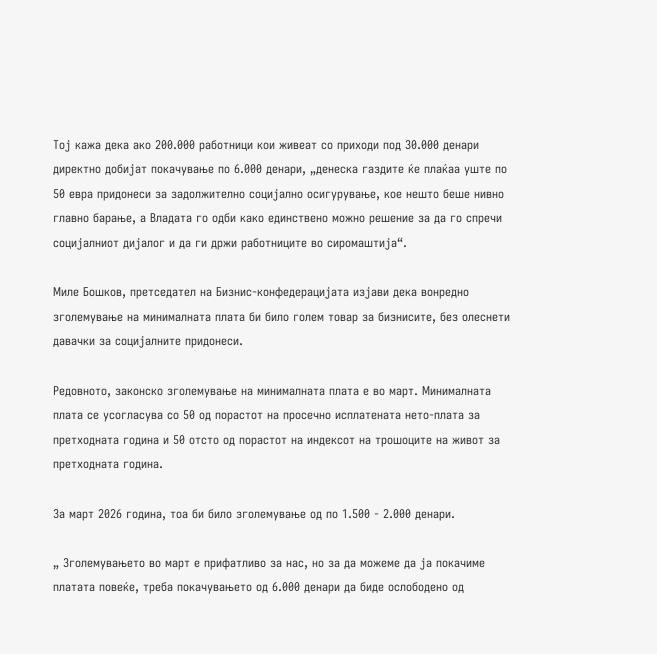Тој кажа дека ако 200.000 работници кои живеат со приходи под 30.000 денари директно добијат покачување по 6.000 денари, „денеска газдите ќе плаќаа уште по 50 евра придонеси за задолжително социјално осигурување, кое нешто беше нивно главно барање, а Владата го одби како единствено можно решение за да го спречи социјалниот дијалог и да ги држи работниците во сиромаштија“.

Миле Бошков, претседател на Бизнис-конфедерацијата изјави дека вонредно зголемување на минималната плата би било голем товар за бизнисите, без олеснети давачки за социјалните придонеси.

Редовното, законско зголемување на минималната плата е во март. Минималната плата се усогласува со 50 од порастот на просечно исплатената нето-плата за претходната година и 50 отсто од порастот на индексот на трошоците на живот за претходната година.

За март 2026 година, тоа би било зголемување од по 1.500 - 2.000 денари.

„ Зголемувањето во март е прифатливо за нас, но за да можеме да ја покачиме платата повеќе, треба покачувањето од 6.000 денари да биде ослободено од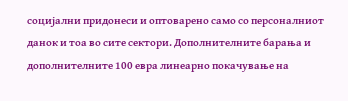социјални придонеси и оптоварено само со персоналниот данок и тоа во сите сектори. Дополнителните барања и дополнителните 100 евра линеарно покачување на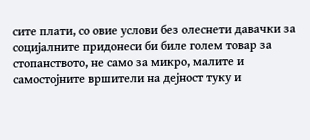сите плати, со овие услови без олеснети давачки за социјалните придонеси би биле голем товар за стопанството, не само за микро, малите и самостојните вршители на дејност туку и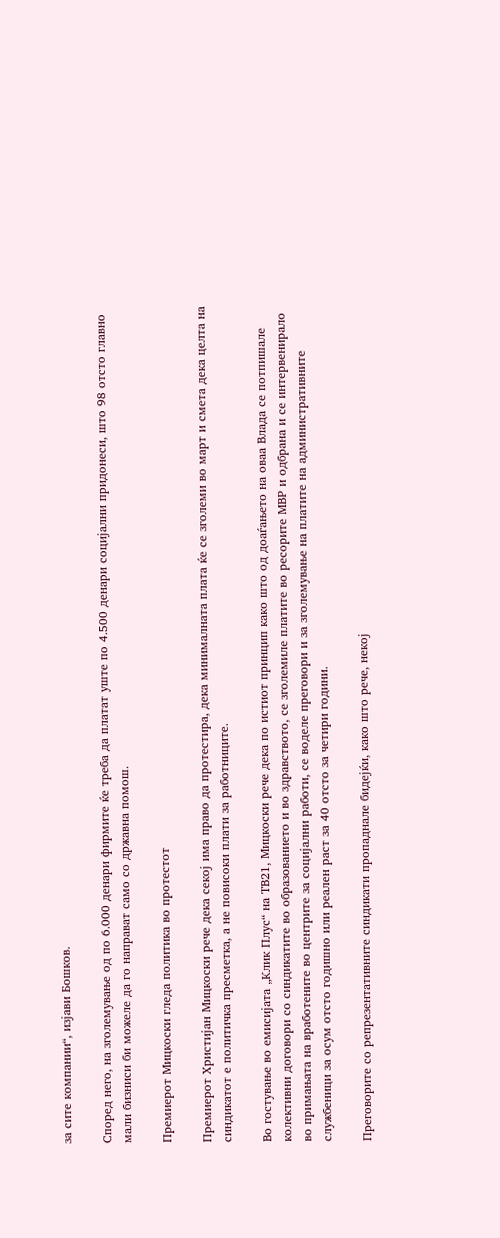за сите компании“, изјави Бошков.

Според него, на зголемување од по 6.000 денари фирмите ќе треба да платат уште по 4.500 денари социјални придонеси, што 98 отсто главно мали бизниси би можеле да го направат само со државна помош.

Премиерот Мицкоски гледа политика во протестот

Премиерот Христијан Мицкоски рече дека секој има право да протестира, дека минималната плата ќе се зголеми во март и смета дека целта на синдикатот е политичка пресметка, а не повисоки плати за работниците.

Во гостување во емисијата „Клик Плус“ на ТВ21, Мицкоски рече дека по истиот принцип како што од доаѓањето на оваа Влада се потпишале колективни договори со синдикатите во образованието и во здравството, се зголемиле платите во ресорите МВР и одбрана и се интервенирало во примањата на вработените во центрите за социјални работи, се воделе преговори и за зголемување на платите на административните службеници за осум отсто годишно или реален раст за 40 отсто за четири години.

Преговорите со репрезентативните синдикати пропаднале бидејќи, како што рече, некој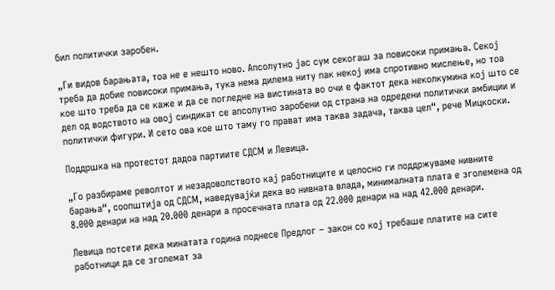бил политички заробен.

„Ги видов барањата, тоа не е нешто ново. Апсолутно јас сум секогаш за повисоки примања. Секој треба да добие повисоки примања, тука нема дилема ниту пак некој има спротивно мислење, но тоа кое што треба да се каже и да се погледне на вистината во очи е фактот дека неколкумина кој што се дел од водството на овој синдикат се апсолутно заробени од страна на одредени политички амбиции и политички фигури. И сето ова кое што таму го прават има таква задача, таква цел“, рече Мицкоски.

Поддршка на протестот дадоа партиите СДСМ и Левица.

„Го разбираме револтот и незадоволството кај работниците и целосно ги поддржуваме нивните барања“, соопштија од СДСМ, наведувајќи дека во нивната влада, минималната плата е зголемена од 8.000 денари на над 20.000 денари а просечната плата од 22.000 денари на над 42.000 денари.

Левица потсети дека минатата година поднесе Предлог – закон со кој требаше платите на сите работници да се зголемат за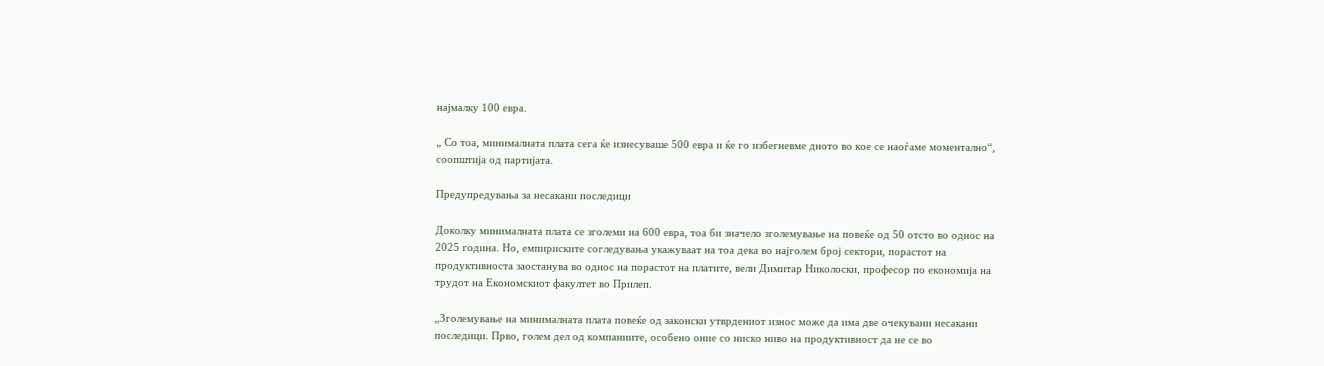најмалку 100 евра.

„ Со тоа, минималната плата сега ќе изнесуваше 500 евра и ќе го избегневме дното во кое се наоѓаме моментално“, соопштија од партијата.

Предупредувања за несакани последици

Доколку минималната плата се зголеми на 600 евра, тоа би значело зголемување на повеќе од 50 отсто во однос на 2025 година. Но, емпириските согледувања укажуваат на тоа дека во најголем број сектори, порастот на продуктивноста заостанува во однос на порастот на платите, вели Димитар Николоски, професор по економија на трудот на Економскиот факултет во Прилеп.

„Зголемување на минималната плата повеќе од законски утврдениот износ може да има две очекувани несакани последици. Прво, голем дел од компаниите, особено оние со ниско ниво на продуктивност да не се во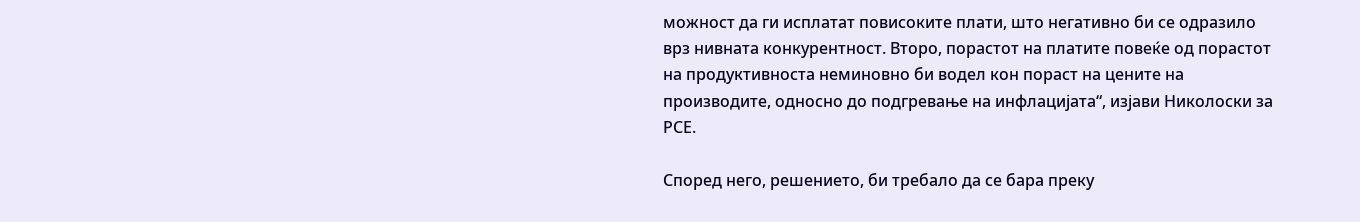можност да ги исплатат повисоките плати, што негативно би се одразило врз нивната конкурентност. Второ, порастот на платите повеќе од порастот на продуктивноста неминовно би водел кон пораст на цените на производите, односно до подгревање на инфлацијата“, изјави Николоски за РСЕ.

Според него, решението, би требало да се бара преку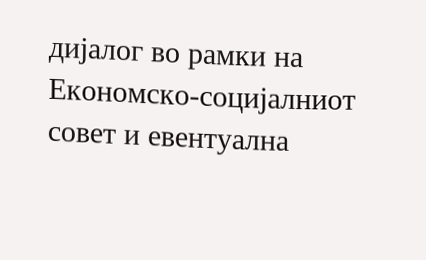дијалог во рамки на Економско-социјалниот совет и евентуална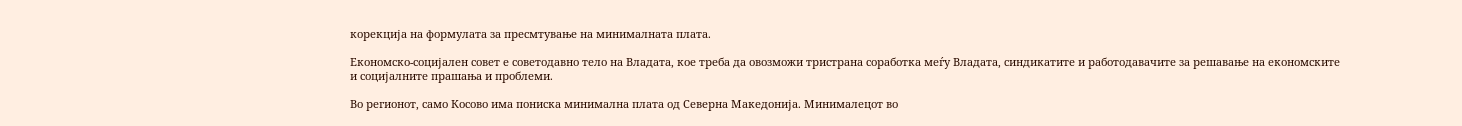корекција на формулата за пресмтување на минималната плата.

Економско-социјален совет е советодавно тело на Владата, кое треба да овозможи тристрана соработка меѓу Владата, синдикатите и работодавачите за решавање на економските и социјалните прашања и проблеми.

Во регионот, само Косово има пониска минимална плата од Северна Македонија. Минималецот во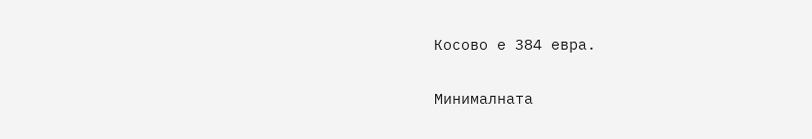Косово е 384 евра.

Минималната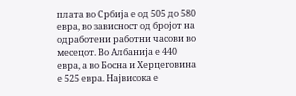плата во Србија е од 505 до 580 евра, во зависност од бројот на одработени работни часови во месецот. Во Албанија е 440 евра, а во Босна и Херцеговина е 525 евра. Највисока е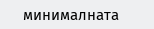минималната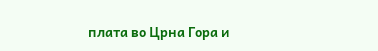плата во Црна Гора и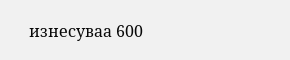изнесуваа 600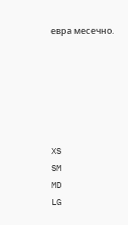евра месечно.






XS
SM
MD
LG